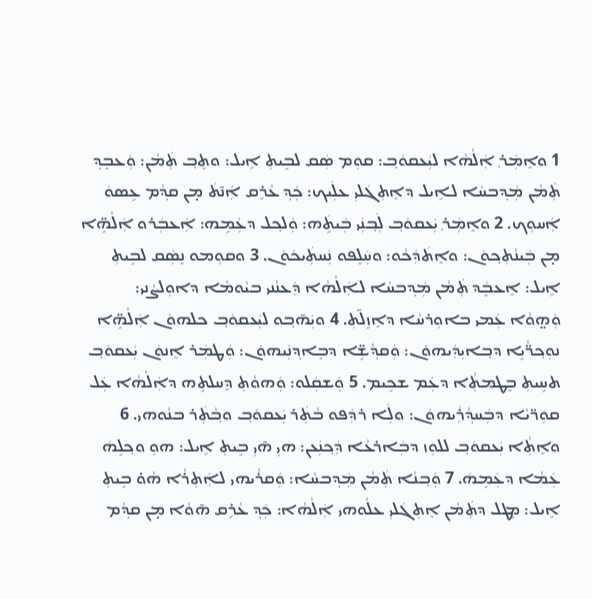1 ܘܐܸܡܲܪ݂ ܐܲܠܵܗܵܐ ܠܝܲܥܩܘܿܒ݂: ܩܘܼܡ ܣܲܩ ܠܒܹܝܬܼ ܐܹܝܠ: ܘܬܸܒ݂ ܬܲܡܵܢ: ܘܲܥܒܸܕ݂ ܬܲܡܵܢ ܡܲܕ݂ܒܚܵܐ ܠܐܹܝܠ ܕܐܸܬܼܓܿܠܝܼ ܥܠܲܝܟ: ܟܲܕ݂ ܥܵܪܸܩ ܐܲܢ̄ܬܿ ܡ̣ܢ ܩܕ݂ܵܡ ܥܹܣܘܿ ܐܲܚܘܼܟ. 2 ܘܐܸܡܲܪ݂ ܝܲܥܩܘܿܒ݂ ܠܲܒ݂ܢܲܝ ܒܲܝܬܹܿܗ: ܘܲܠܟ݂ܠ ܕܥܲܡܹܗ: ܐܲܥܒܲܪܘ ܐܲܠܵܗܹ̈ܐ ܡ̣ܢ ܒܲܝܢܵܬܼܟ݂ܘܿܢ: ܘܐܸܬܿܕܲܟܵܘ: ܘܚܲܠܸܦܘ ܢܲܚܬܲܝܟܿܘܿܢ. 3 ܘܩܘܼܡܘ ܢܸܣܲܩ ܠܒܹܝܬܼ ܐܹܝܠ: ܐܸܥܒܸܿܕ ܬܲܡܵܢ ܡܲܕ݂ܒܚܵܐ ܠܐܲܠܵܗܵܐ ܕܲܥܢܵܢܝ ܒܝܵܘܡܵܐ ܕܐܘܼܠܨܵܢܝ: ܘܲܗ̤ܘܵܐ ܥܲܡܝ ܒܐܘܼܪܚܵܐ ܕܐܸܙܹܠ̄ܬܼ. 4 ܘܝܲܗ̄ܒ݂ܘ ܠܝܲܥܩܘܿܒ݂ ܟܠܗܘܿܢ ܐܲܠܵܗܹ̈ܐ ܢܘܼܟ݂ܪ̈ܵܝܹܐ ܕܒ݂ܐܝܼܕܲܝܗܘܿܢ: ܘܲܩܕ݂ܵܫܹ̈ܐ ܕܒܸܐܕ݂ܢܲܝܗܘܿܢ: ܘܲܛܡܲܪ ܐܸܢܘܿܢ ܝܲܥܩܘܿܒ݂ ܬܚܹܝܬܼ ܒܸܛܡܬܼܵܐ ܕܥܲܡ ܫܟܹܝܡ. 5 ܘܲܫܩܲܠܘ: ܘܲܗܘܵܬܼ ܕܸܚܠܬܹܗ ܕܐܲܠܵܗܵܐ ܥܲܠ ܩܘܼܪ̈ܝܵܐ ܕܒܲܚܕ݂ܵܪܲܝܗܘܿܢ: ܘܠܲܐ ܪܕܲܦܘ ܒܵܬܲܪ ܝܲܥܩܘܿܒ݂ ܘܒ݂ܵܬܲܪ ܒܢܵܘܗܝ. 6 ܘܐܸܬܼܵܐ ܝܲܥܩܘܿܒ݂ ܠܠܘܼܙ ܕܒܲܐܪܥܵܐ ܕܲܟ݂ܢܲܥܢ: ܗܝܼ ܗ̄ܝܼ ܒܹܝܬܼ ܐܹܝܠ: ܗܘܼ ܘܟ݂ܠܹܗܿ ܥܲܡܵܐ ܕܥܲܡܹܗܿ. 7 ܘܲܒ݂ܢܵܐ ܬܲܡܵܢ ܡܲܕ݂ܒܚܵܐ: ܘܲܩܪܵܝܗܝ ܠܐܲܬܼܪܵܐ ܗܵܘ̇ ܒܹܝܬܼ ܐܹܝܠ: ܡܸܛܠ ܕܬܲܡܵܢ ܐܸܬܼܓܿܠܝܼ ܥܠܵܘܗܝ ܐܲܠܵܗܵܐ: ܟܲܕ݂ ܥܵܪܹܩ ܗ̄ܘܵܐ ܡ̣ܢ ܩܕ݂ܵܡ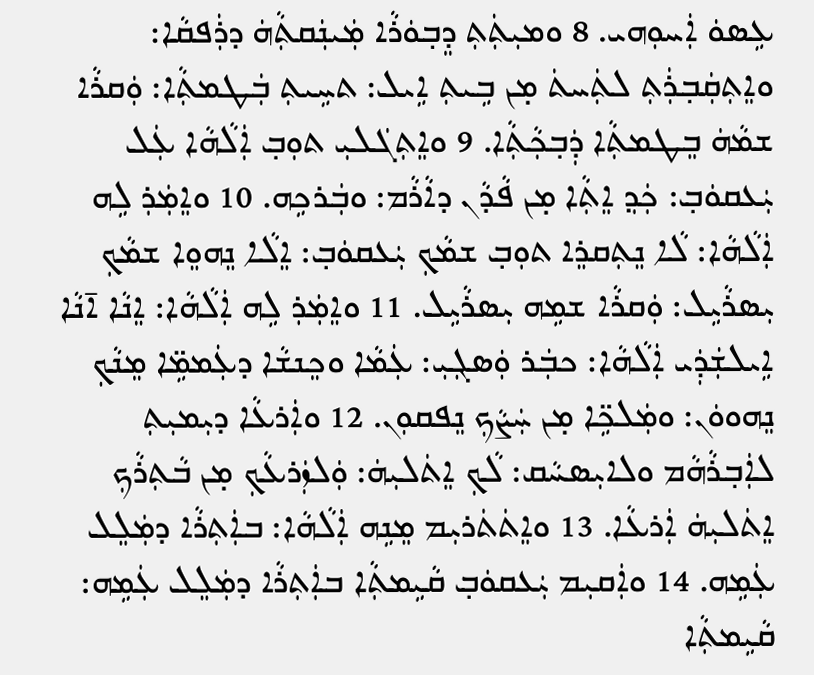ܥܹܣܘܿ ܐܲܚܘܼܗܝ. 8 ܘܡܝܼܬܲܬܼ ܕܸܒ݂ܘܿܪܵܐ ܡܲܝܢܲܩܬܼܵܗܿ ܕܪܲܦܩܵܐ: ܘܐܸܬܼܩܲܒ݂ܪܲܬܼ ܠܬܲܚܬܿ ܡ̣ܢ ܒܹܝܬܼ ܐܹܝܠ: ܬܚܹܝܬܼ ܒܲܛܡܬܼܵܐ: ܘܲܩܪܵܐ ܫܡܵܗܿ ܒܸܛܡܬܼܵܐ ܕܲܒ݂ܟ݂ܵܬܼܵܐ. 9 ܘܐܸܬܼܓܿܠܝܼ ܬܘܼܒ݂ ܐܲܠܵܗܵܐ ܥܲܠ ܝܲܥܩܘܿܒ݂: ܟܲܕ݂ ܐܸܬܼܵܐ ܡ̣ܢ ܦܵܕܵܢ ܕܐܵܪܵܡ: ܘܒܲܪܟܹܗ. 10 ܘܐܸܡܲܪ݂ ܠܹܗ ܐܲܠܵܗܵܐ: ܠܵܐ ܢܸܬܼܩܪܸܐ ܬܘܼܒ݂ ܫܡܵܟ݂ ܝܲܥܩܘܿܒ݂: ܐܸܠܵܐ ܢܸܗܘܸܐ ܫܡܵܟ݂ ܝܼܣܪܵܝܹܠ: ܘܲܩܪܵܐ ܫܡܹܗ ܝܼܣܪܵܝܹܠ. 11 ܘܐܸܡܲܪ݂ ܠܹܗ ܐܲܠܵܗܵܐ: ܐܸܢܵܐ ܐ̄ܢܵܐ ܐܹܝܠܫܲܕܲܝ ܐܲܠܵܗܵܐ: ܟܒܲܪ ܘܲܣܓܼܝܼ: ܥܲܡܵܐ ܘܟܸܢܫܵܐ ܕܥܲܡܡܹ̈ܐ ܡܸܢܵܟ݂ ܢܸܗܘܘܿܢ: ܘܡܲܠܟܹ̈ܐ ܡ̣ܢ ܚܲܨܵܟ݂ ܢܸܦܩܘܼܢ. 12 ܘܐܲܪܥܵܐ ܕܝܼܡܝܼܬܼ ܠܐܲܒ݂ܪܵܗܵܡ ܘܠܐܝܼܣܚܵܩ: ܠܵܟ݂ ܐܸܬܿܠܝܼܗܿ: ܘܲܠܙܲܪܥܵܟ݂ ܡ̣ܢ ܒܵܬܼܪܵܟ݂ ܐܸܬܿܠܝܼܗܿ ܐܲܪܥܵܐ. 13 ܘܐܸܬܿܬܿܪܝܼܡ ܡܸܢܹܗ ܐܲܠܵܗܵܐ: ܒܐܲܬܼܪܵܐ ܕܡܲܠܸܠ ܥܲܡܹܗ. 14 ܘܐܲܩܝܼܡ ܝܲܥܩܘܿܒ݂ ܩܵܝܹܡܬܼܵܐ ܒܐܲܬܼܪܵܐ ܕܡܲܠܸܠ ܥܲܡܹܗ: ܩܵܝܹܡܬܼܵܐ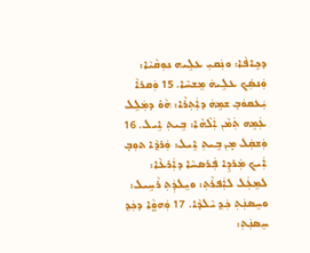ܕܟܹܐܦܵܐ: ܘܢܲܩܝܼ ܥܠܹܝܗ ܢܘܼܩܵܝܵܐ: ܘܲܢܣܲܟ ܥܠܹܝܗܿ ܡܸܫܚܵܐ. 15 ܘܲܩܪܐܵ ܝܲܥܩܘܿܒ݂ ܫܡܹܗܿ ܕܐܲܬܼܪܵܐ: ܗܵܘ̇ ܕܡܲܠܸܠ ܥܲܡܹܗ ܬܲܡܵܢ ܐܲܠܵܗܵܐ: ܒܹܝܬܼ ܐܹܝܠ. 16 ܘܲܫܩܲܠ ܡ̣ܢ ܒܹܝܬܼ ܐܹܝܠ: ܘܲܪܕ݂ܵܐ ܬܘܼܒ݂ ܐܲܝܟ ܡܲܪܕܹܐ ܦܲܪܣܚܵܐ ܕܐܲܪܥܵܐ: ܠܡܸܥܲܠ ܠܐܲܦܪܵܬܼ: ܘܝܸܠܕܲܬܼ ܪܵܚܹܝܠ: ܘܚܸܣܢܲܬܼ ܟܲܕ݂ ܝܵܠܕܵܐ. 17 ܘܲܗܘ̤ܵܐ ܕܟܲܕ݂ ܚܸܣܢܲܬܼ: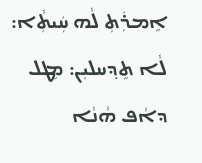ܐܸܡܪܲܬܼ ܠܵܗ ܚܲܝܬܼܵܐ: ܠܵܐ ܬܸܕ݂ܚܠܝܼܢ: ܡܸܛܠ ܕܐܵܦ ܗܵܢܵܐ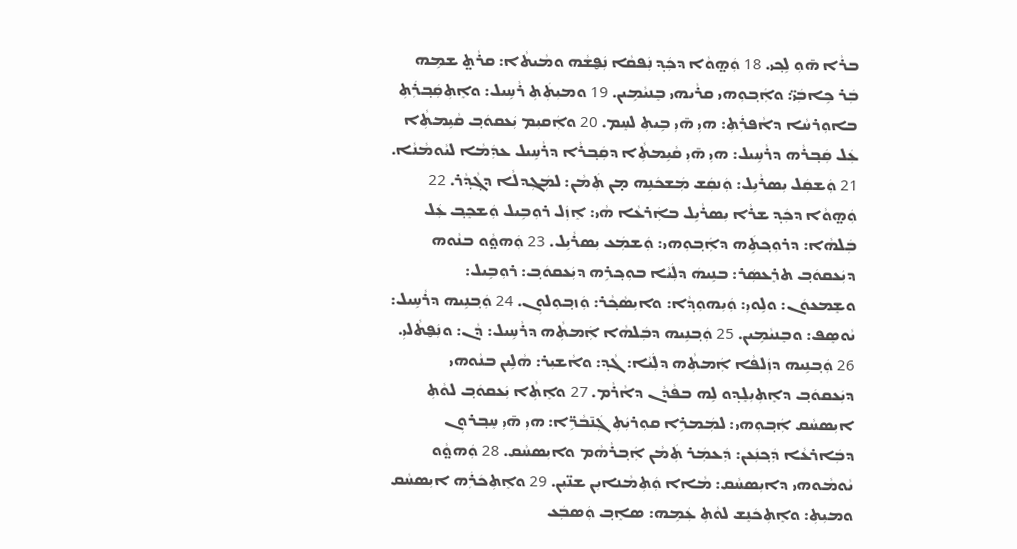ܒܪܵܐ ܗ̄ܘܼ ܠܹܟ݂ܝ. 18 ܘܲܗ̤ܘܵܐ ܕܟܲܕ݂ ܢܲܦܩܵܐ ܢܲܦ̮ܫܵܗ ܘܡܵܝܬܵܐ: ܩܪܵܬ̤ ܫܡܹܗ ܒܲܪ ܟܹܐܒܲܝ̈: ܘܐܲܒ݂ܘܼܗܝ ܩܪܵܝܗܝ ܒܸܢܝܵܡܹܝܢ. 19 ܘܡܝܼܬܲܬܼ ܪܵܚܹܝܠ: ܘܐܸܬܼܩܲܒ݂ܪܲܬܼ ܒܐܘܼܪܚܵܐ ܕܐܵܦܪܲܬܼ: ܗܝܼ ܗ̄ܝܼ ܒܹܝܬܼ ܠܚܸܡ. 20 ܘܐܲܩܝܼܡ ܝܲܥܩܘܿܒ݂ ܩܵܝܹܡܬܼܵܐ ܥܲܠ ܩܲܒ݂ܪܵܗ ܕܪܵܚܹܝܠ: ܗܝܼ ܗ̄ܝܼ ܩܵܝܹܡܬܼܵܐ ܕܩܲܒ݂ܪܵܐ ܕܪܵܚܹܝܠ ܥܕܲܡܵܐ ܠܝܵܘܡܵܢܵܐ. 21 ܘܲܫܩܲܠ ܝܼܣܪܵܝܹܠ: ܘܲܢܩܲܫ ܡܲܫܟܿܢܹܗ ܡ̣ܢ ܬܲܡܵܢ: ܠܡܲܓܼܕܠܵܐ ܕܓ݂ܵܕ݂ܵܪ. 22 ܘܲܗ̤ܘܵܐ ܕܟܲܕ݂ ܫܪܵܐ ܝܼܣܪܵܝܹܠ ܒܐܲܪܥܵܐ ܗܵܝ: ܐܸܙܲܠ ܪܘܼܒܹܝܠ ܘܲܫܟܸܒ݂ ܥܲܠ ܒܲܠܗܵܐ: ܕܪܘܼܟ݂ܬܹܿܗ ܕܐܲܒ݂ܘܼܗܝ: ܘܲܫܡܲܥ ܝܼܣܪܵܝܹܠ. 23 ܘܲܗܘ̤ܵܘ ܒܢܵܘܗ ܕܝܲܥܩܘܿܒ݂ ܬܪܸܥܣܲܪ: ܒܢܹܝܗܿ ܕܠܲܝܵܐ ܒܘܼܟ݂ܪܹܗ ܕܝܲܥܩܘܿܒ݂: ܪܘܼܒܹܝܠ: ܘܫܸܡܥܘܿܢ: ܘܠܹܘܝܼ: ܘܲܝܼܗܘܼܕ݂ܵܐ: ܘܐܝܼܣܵܟ݂ܵܪ: ܘܲܙܒ݂ܘܼܠܘܼܢ. 24 ܘܲܒ݂ܢܹܝܗ ܕܪܵܚܹܝܠ: ܝܵܘܣܸܦ: ܘܒܸܢܝܵܡܹܝܢ. 25 ܘܲܒ݂ܢܹܝܗ ܕܒܲܠܗܵܐ ܐܲܡܬܼܵܗ ܕܪܵܚܹܝܠ: ܕܵܢ: ܘܢܲܦ̮ܬܵܠܝܼ. 26 ܘܲܒ݂ܢܹܝܗ ܕܙܲܠܦܵܐ ܐܲܡܬܼܵܗ ܕܠܲܝܵܐ: ܓܵܕ݂: ܘܐܵܫܝܼܪ: ܗܵܠܹܝܢ ܒܢܵܘܗܝ ܕܝܲܥܩܘܿܒ݂ ܕܐܸܬܼܝܼܠܸܕ݂ܘ ܠܹܗ ܒܦܵܕܵܢ ܕܐܵܪܵܡ. 27 ܘܐܸܬܼܵܐ ܝܲܥܩܘܿܒ݂ ܠܘܵܬܼ ܐܝܼܣܚܵܩ ܐܲܒ݂ܘܼܗܝ: ܠܡܲܡܪܹܐ ܩܘܼܪܝܲܬܼ ܓܲܢ̄ܒܵܪܹ̈ܐ: ܗܝܼ ܗ̄ܝܼ ܚܸܒ݂ܪܘܼܢ ܕܒܲܐܪܥܵܐ ܕܲܟ݂ܢܲܥܢ: ܕܲܥܡܲܪ ܬܲܡܵܢ ܐܲܒ݂ܪܵܗܵܡ ܘܐܝܼܣܚܵܩ. 28 ܘܲܗܘ̤ܵܘ ܝܵܘܡܵܘܗܝ ܕܐܝܼܣܚܵܩ: ܡܵܐܐ ܘܲܬܼܡܵܢܐܝܼܢ ܫܢ̈ܝܼܢ. 29 ܘܐܸܬܼܟܿܪܲܗ ܐܝܼܣܚܵܩ ܘܡܝܼܬܼ: ܘܐܸܬܼܟܿܢܸܫ ܠܘܵܬܼ ܥܲܡܹܗ: ܣܐܸܒ݂ ܘܲܣܒܲܥ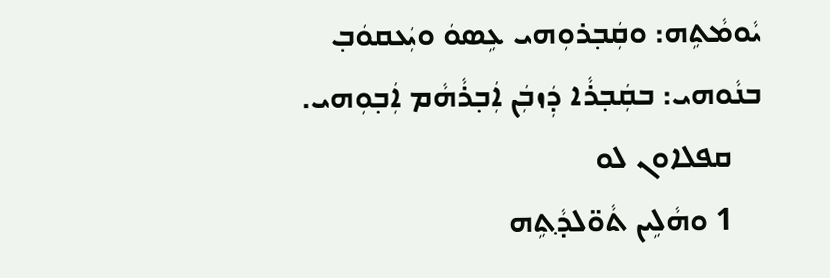ܝܵܘܡܵܬܹܗ: ܘܩܲܒ݂ܪܘܼܗܝ ܥܹܣܘܿ ܘܝܲܥܩܘܿܒ݂ ܒܢܵܘܗܝ: ܒܩܲܒ݂ܪܵܐ ܕܲܙܒܲܢ ܐܲܒ݂ܪܵܗܵܡ ܐܲܒ݂ܘܼܗܝ.
    ܩܦܠܐܘܢ ܠܘ
    1 ܘܗܵܠܹܝܢ ܬܵܘ̈ܠܕ݂ܵܬܹܗ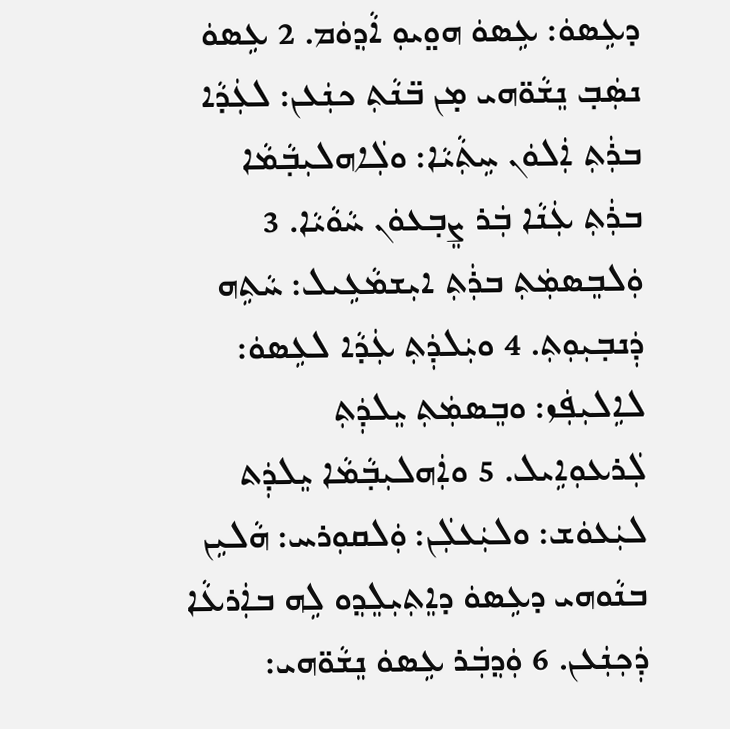ܕܥܹܣܘܿ: ܥܹܣܘܿ ܗܘ̤ܝܘܼ ܐܵܕ݂ܘܿܡ. 2 ܥܹܣܘܿ ܢܣܲܒ݂ ܢܸܫܵܘ̈ܗܝ ܡ̣ܢ ܒ̈ܢܵܬܼ ܟܢܲܥܢ: ܠܥܲܕܵܐ ܒܪܲܬܼ ܐܲܠܘܿܢ ܚܹܬܼܵܝܵܐ: ܘܠܲܐܗܠܝܼܒ݂ܵܡܵܐ ܒܪܲܬܼ ܥܲܢܵܐ ܒܲܪ ܨܸܒ݂ܥܘܿܢ ܚܵܘܵܝܵܐ. 3 ܘܲܠܒܸܣܡܲܬܼ ܒܪܲܬܼ ܐܝܼܫܡܵܥܹܝܠ: ܚܵܬܹܗ ܕܲܢܒ݂ܝܼܘܼܬܼ. 4 ܘܝܲܠܕܲܬܼ ܥܲܕܵܐ ܠܥܹܣܘܿ: ܠܐܹܠܝܼܦܲܙ: ܘܒܸܣܡܲܬܼ ܝܸܠܕܲܬܼ ܠܲܪܥܘܼܐܹܝܠ. 5 ܘܐܲܗܠܝܼܒ݂ܵܡܵܐ ܝܸܠܕܲܬ ܠܝܲܥܘܿܫ: ܘܠܝܲܥܠܲܢ: ܘܲܠܩܘܼܪܚ: ܗܵܠܝܹܢ ܒܢܵܘܗܝ ܕܥܹܣܘܿ ܕܐܸܬܼܝܼܠܸܕ݂ܘ ܠܹܗ ܒܐܲܪܥܵܐ ܕܲܟ݂ܢܲܥܢ. 6 ܘܲܕ݂ܒܲܪ ܥܹܣܘܿ ܢܸܫܵܘ̈ܗܝ: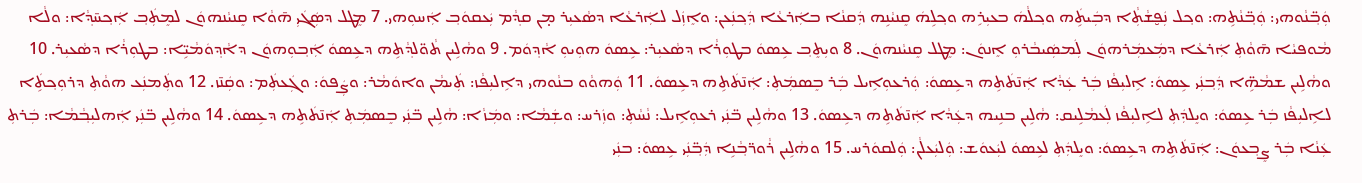ܘܲܒ݂̈ܢܵܘܗܝ: ܘܲܒ݂̈ܢܵܬܹܗ: ܘܟ݂ܠ ܢܲܦ̮ܫܵܬܼܵܐ ܕܒܲܝܬܹܿܗ ܘܟ݂ܠܵܗܿ ܒܥܝܼܪܹܗ ܘܟ݂ܠܹܗܿ ܩܸܢܝܵܢܹܗ ܕܲܩܢܵܐ ܒܐܲܪܥܵܐ ܕܲܟ݂ܢܲܥܢ: ܘܐܸܙܲܠ ܠܐܲܪܥܵܐ ܕܣܵܥܝܼܪ ܡ̣ܢ ܩܕ݂ܵܡ ܝܲܥܩܘܿܒ݂ ܐܲܚܘܼܗܝ. 7 ܡܸܛܠ ܕܣܲܓܿܝܼ ܗ̄ܘܵܐ ܩܸܢܝܵܢܗܘܿܢ ܠܡܸܬܲܒ݂ ܐܲܟ݂ܚ̄ܕ݂ܵܐ: ܘܠܵܐ ܡܵܘܦܝܵܐ ܗ̄ܘܵܬܼ ܐܲܪܥܵܐ ܕܡܲܥܡܲܪܗܘܿܢ ܠܲܡܣܲܝܒܵܪܘܼ ܐܸܢܘܿܢ: ܡܸܛܠ ܩܸܢܝܵܢܗܘܿܢ. 8 ܘܝܼܬܸܒ݂ ܥܹܣܘܿ ܒܛܘܼܪܵܐ ܕܣܵܥܝܼܪ: ܥܹܣܘܿ ܗܘܼܝܘܼ ܐܵܕ݂ܘܿܡ. 9 ܘܗܵܠܹܝܢ ܬܵܘ̈ܠܕ݂ܵܬܹܗ ܕܥܹܣܘܿ ܐܲܒ݂ܘܼܗܘܿܢ ܕܐܵܕ݂ܘܿܡܵܝܹ̈ܐ: ܒܛܘܼܪܵܐ ܕܣܵܥܝܼܪ. 10 ܘܗܵܠܹܝܢ ܫܡܵܗܹ̈ܐ ܕܲܒ݂ܢܲܝ ܥܹܣܘܿ: ܐܹܠܝܼܦܵܙ ܒܲܪ ܥܲܕܵܐ ܐܲܢ̄ܬܿܬܹܗ ܕܥܹܣܘܿ: ܘܲܪܥܘܼܐܹܝܠ ܒܲܪ ܒܸܣܡܲܬܼ: ܐܲܢ̄ܬܿܬܹܗ ܕܥܹܣܘܿ. 11 ܘܲܗܘܵܘ ܒܢܵܘܗܝ ܕܐܹܠܝܼܦܵܙ: ܬܲܝܡܵܢ ܘܐܘܿܡܵܪ: ܘܨܲܦܘܿ: ܘܓܲܥܬܲܡ: ܘܩܲܢ̄ܙ. 12 ܘܬܲܡܢܲܥ ܗܘܵܬܼ ܕܪܘܼܟ݂ܬܹܿܐ ܠܐܹܠܝܼܦܵܙ ܒܲܪ ܥܹܣܘܿ: ܘܝܸܠܕܲܬܼ ܠܐܹܠܝܼܦܵܙ ܠܲܥܡܵܠܹܝܩ: ܗܵܠܹܝܢ ܒܢܹܝܗ ܕܥܲܕܵܐ ܐܲܢ̄ܬܿܬܹܗ ܕܥܹܣܘܿ. 13 ܘܗܵܠܹܝܢ ܒ̈ܢܲܝ ܪܥܘܼܐܹܝܠ: ܢܵܚܵܬܼ: ܘܙܲܪܚ: ܘܫܲܡܵܐ: ܘܡܲܙܵܐ: ܗܵܠܹܝܢ ܒ̈ܢܲܝ ܒܸܣܡܲܬܼ ܐܲܢ̄ܬܿܬܹܗ ܕܥܹܣܘܿ. 14 ܘܗܵܠܹܝܢ ܒ̈ܢܲܝ ܐܲܗܠܝܼܒ݂ܵܡܵܐ: ܒܲܪܬܼ ܥܲܢܵܐ ܒܲܪ ܨܸܒ݂ܥܘܿܢ: ܐܲܢ̄ܬܿܬܹܗ ܕܥܹܣܘܿ: ܘܝܸܠܕܲܬܼ ܠܥܹܣܘܿ ܠܝܲܥܘܿܫ: ܘܲܠܝܲܥܠܵܢ: ܘܲܠܩܘܿܪܚ. 15 ܘܗܵܠܹܝܢ ܪܵܘܪ̈ܒ݂ܵܢܹܐ ܕܲܒ݂̈ܢܲܝ ܥܹܣܘܿ: ܒܢܲܝ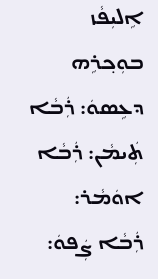ܐܹܠܝܼܦܵܙ ܒܘܼܟ݂ܪܹܗ ܕܥܹܣܘܿ: ܪܲܒܵܐ ܬܲܝܡܵܢ: ܪܲܒܵܐ ܐܘܿܡܵܪ: ܪܲܒܵܐ ܨܲܦܘܿ: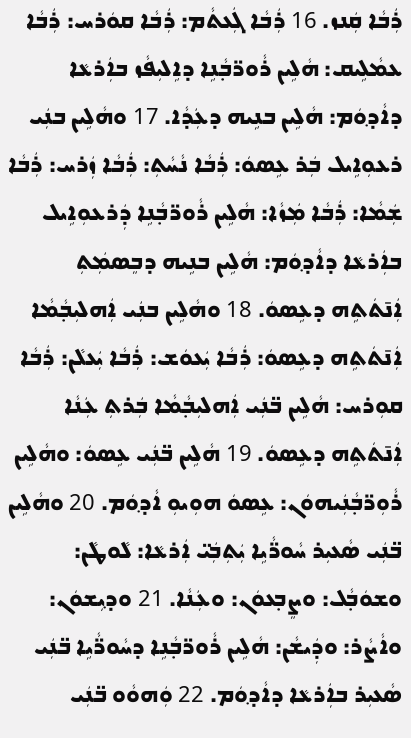ܪܲܒܵܐ ܩܲܢܙ. 16 ܪܲܒܵܐ ܓܲܥܬܵܡ: ܪܲܒܵܐ ܩܘܿܪܚ: ܪܲܒܵܐ ܥܡܵܠܹܝܩ: ܗܵܠܹܝܢ ܪܵܘܪ̈ܒ݂ܵܢܹܐ ܕܐܹܠܝܼܦܵܙ ܒܐܲܪܥܵܐ ܕܐܵܕ݂ܘܿܡ: ܗܵܠܹܝܢ ܒܢܹܝܗ ܕܥܲܕܵܐ. 17 ܘܗܵܠܹܝܢ ܒܢܲܝ ܪܥܘܼܐܹܝܠ ܒܲܪ ܥܹܣܘܿ: ܪܲܒܵܐ ܢܵܚܵܬܼ: ܪܲܒܵܐ ܙܲܪܚ: ܪܲܒܵܐ ܫܲܡܵܐ: ܪܲܒܵܐ ܡܲܙܵܐ: ܗܵܠܹܝܢ ܪܵܘܪ̈ܒ݂ܵܢܹܐ ܕܲܪܥܘܼܐܹܝܠ ܒܐܲܪܥܵܐ ܕܐܵܕ݂ܘܿܡ: ܗܵܠܹܝܢ ܒܢܹܝܗ ܕܒܸܣܡܲܬܼ ܐܲܢ̄ܬܿܬܹܗ ܕܥܹܣܘܿ. 18 ܘܗܵܠܹܝܢ ܒܢܲܝ ܐܲܗܠܝܼܒ݂ܵܡܵܐ ܐܲܢ̄ܬܿܬܹܗ ܕܥܹܣܘܿ: ܪܲܒܵܐ ܝܲܥܘܿܫ: ܪܲܒܵܐ ܝܲܥܠܵܢ: ܪܲܒܵܐ ܩܘܼܪܚ: ܗܵܠܹܝܢ ܒ̈ܢܲܝ ܐܲܗܠܝܼܒ݂ܵܡܵܐ ܒܲܪܬܼ ܥܲܢܵܐ ܐܲܢ̄ܬܿܬܹܗ ܕܥܹܣܘܿ. 19 ܗܵܠܹܝܢ ܒ̈ܢܲܝ ܥܹܣܘܿ: ܘܗܵܠܹܝܢ ܪܵܘܼܪ̈ܒ݂ܵܢܲܝܗܘܿܢ: ܥܹܣܘܿ ܗܘܼܝܘܼ ܐܵܕ݂ܘܿܡ. 20 ܘܗܵܠܹܝܢ ܒ̈ܢܲܝ ܣܵܥܝܼܪ ܚܵܘܪܵ̈ܝܹܐ ܝܲܬܼܒܲܝ̈ ܐܲܪܥܵܐ: ܠܵܘܛܵܢ: ܘܫܘܿܒ݂ܵܠ: ܘܨܸܒ݂ܥܘܿܢ: ܘܥܲܢܵܐ. 21 ܘܕ݂ܝܼܫܘܿܢ: ܘܐܵܨܵܪ: ܘܕܲܝܫܵܢ: ܗܵܠܹܝܢ ܪܵܘܪ̈ܒ݂ܵܢܹܐ ܕܚܵܘܪܵ̈ܝܹܐ ܒ̈ܢܲܝ ܣܵܥܝܼܪ ܒܐܲܪܥܵܐ ܕܐܵܕ݂ܘܿܡ. 22 ܘܲܗܘܵܘ ܒ̈ܢܲܝ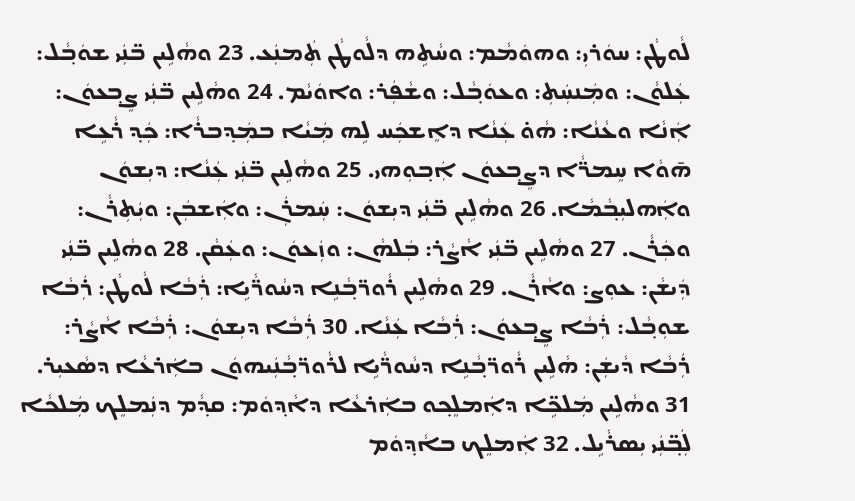ܠܵܘܛܵܢ: ܚܘܿܪܝܼ: ܘܗܘܿܡܵܡ: ܘܚܵܬܹܗ ܕܠܵܘܛܵܢ ܬܲܡܢܲܥ. 23 ܘܗܵܠܹܝܢ ܒ̈ܢܲܝ ܫܘܿܒ݂ܵܠ: ܥܲܠܘܵܢ: ܘܡܲܢܚܲܬܼ: ܘܥܘܿܒ݂ܵܠ: ܘܫܵܦܲܪ: ܘܐܘܿܝܵܡ. 24 ܘܗܵܠܹܝܢ ܒ̈ܢܲܝ ܨܸܒ݂ܥܘܿܢ: ܐܲܢܵܐ ܘܥܵܢܵܐ: ܗܵܘ̇ ܥܲܢܵܐ ܕܐܸܫܟܲܚ ܠܹܗ ܡܲܝܵܐ ܒܡܲܕ݂ܒܪܵܐ: ܟܲܕ݂ ܪܵܥܹܐ ܗ̄ܘܵܐ ܚܸܡܪ̈ܵܐ ܕܨܸܒ݂ܥܘܿܢ ܐܲܒ݂ܘܼܗܝ. 25 ܘܗܵܠܹܝܢ ܒ̈ܢܲܝ ܥܲܢܵܐ: ܕܝܼܫܘܿܢ ܘܐܲܗܠܝܼܒ݂ܵܡܵܐ. 26 ܘܗܵܠܹܝܢ ܒ̈ܢܲܝ ܕܝܼܫܘܿܢ: ܚܲܡܪܲܢ: ܘܐܲܫܒܲܢ: ܘܝܲܬܼܪܵܢ: ܘܟܲܪܵܢ. 27 ܘܗܵܠܹܝܢ ܒ̈ܢܲܝ ܐܵܨܵܪ: ܒܲܠܗܵܢ: ܘܙܲܥܘܿܢ: ܘܥܲܩܵܢ. 28 ܘܗܵܠܹܝܢ ܒ̈ܢܲܝ ܕܲܝܫܵܢ: ܥܘܼܨ: ܘܐܵܪܵܢ. 29 ܘܗܵܠܹܝܢ ܪܵܘܪ̈ܒ݂ܵܢܹܐ ܕܚܵܘܪ̈ܵܝܹܐ: ܪܲܒܵܐ ܠܵܘܛܵܢ: ܪܲܒܵܐ ܫܘܼܒ݂ܵܠ: ܪܲܒܵܐ ܨܸܒ݂ܥܘܿܢ: ܪܲܒܵܐ ܥܲܢܵܐ. 30 ܪܲܒܵܐ ܕܝܼܫܘܿܢ: ܪܲܒܵܐ ܐܵܨܵܪ: ܪܲܒܵܐ ܕܵܝܫܲܢ: ܗܵܠܹܝܢ ܪܵܘܪ̈ܒ݂ܵܢܹܐ ܕܚܵܘܪ̈ܵܝܹܐ ܠܪܵܘܪ̈ܒ݂ܵܢܲܝܗܘܿܢ ܒܐܲܪܥܵܐ ܕܣܵܥܝܼܪ. 31 ܘܗܵܠܹܝܢ ܡܲܠܟܹ̈ܐ ܕܐܲܡܠܸܟ݂ܘ ܒܐܲܪܥܵܐ ܕܐܵܕ݂ܘܿܡ: ܩܕ݂ܵܡ ܕܢܲܡܠܸܟ ܡܲܠܟܵܐ ܠܲܒ݂̈ܢܲܝ ܝܼܣܪܵܝܹܠ. 32 ܐܲܡܠܸܟ ܒܐܵܕ݂ܘܿܡ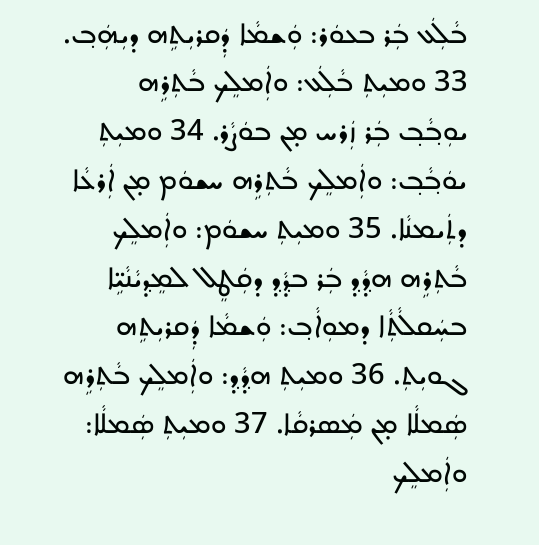ܒܵܠܲܥ ܒܲܪ ܒܥܘܿܪ: ܘܲܫܡܵܐ ܕܲܩܪܝܼܬܹܗ ܕܝܼܗܲܒ݂. 33 ܘܡܝܼܬܼ ܒܵܠܲܥ: ܘܐܲܡܠܸܟ ܒܵܬܼܪܹܗ ܝܘܼܒ݂ܵܒ݂ ܒܲܪ ܙܲܪܚ ܡ̣ܢ ܒܘܿܨܵܪ. 34 ܘܡܝܼܬܼ ܝܘܿܒ݂ܵܒ݂: ܘܐܲܡܠܸܟ ܒܵܬܼܪܹܗ ܚܫܘܿܡ ܡ̣ܢ ܐܲܪܥܵܐ ܕܬܲܝܡܢܵܐ. 35 ܘܡܝܼܬܼ ܚܫܘܿܡ: ܘܐܲܡܠܸܟ ܒܵܬܼܪܹܗ ܗܕ݂ܵܕ݂ ܒܲܪ ܒܕ݂ܵܕ݂ ܕܩܲܛܸܠ ܠܡܸܕ݂ܝܵܢܵܝܹ̈ܐ ܒܚܲܩܠܵܬܼܵܐ ܕܡܘܼܐܵܒ݂: ܘܲܫܡܵܐ ܕܲܩܪܝܼܬܹܗ ܓܘܝܼܬܼ. 36 ܘܡܝܼܬܼ ܗܕ݂ܵܕ݂: ܘܐܲܡܠܸܟ ܒܵܬܼܪܹܗ ܣܲܡܠܵܐ ܡ̣ܢ ܡܲܣܪܩܵܐ. 37 ܘܡܝܼܬܼ ܣܲܡܠܵܐ: ܘܐܲܡܠܸܟ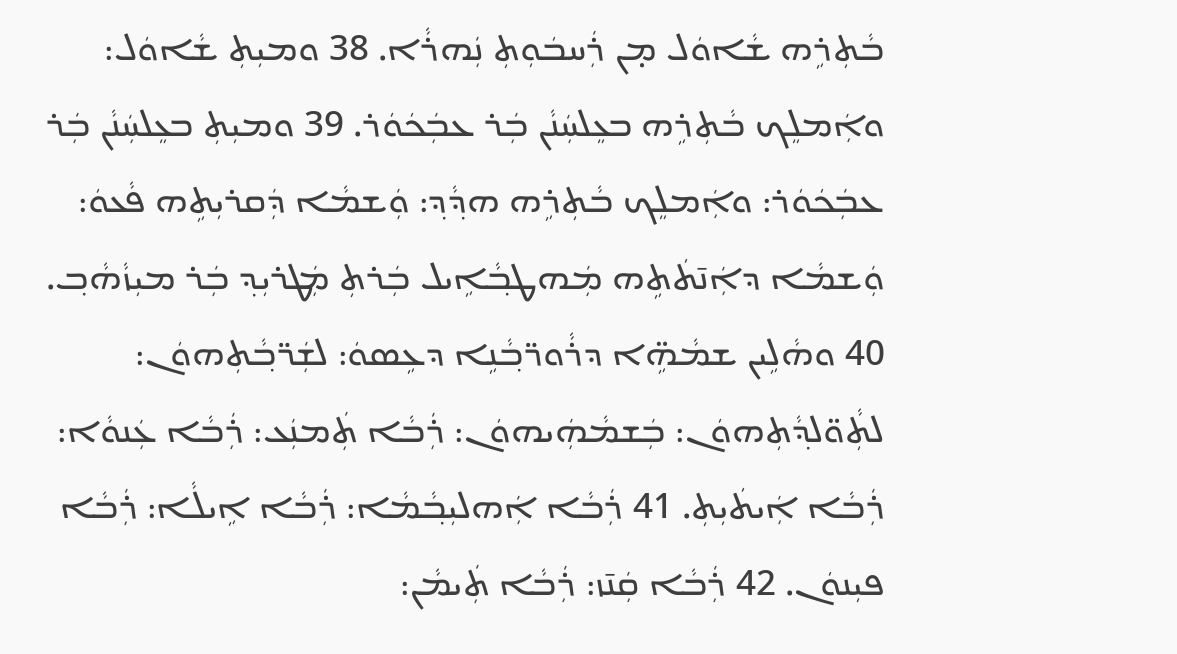ܒܵܬܼܪܹܗ ܫܵܐܘܿܠ ܡ̣ܢ ܪܲܚܒܿܘܼܬܼ ܢܲܗܪܵܐ. 38 ܘܡܝܼܬܼ ܫܵܐܘܿܠ: ܘܐܲܡܠܸܟ ܒܵܬܼܪܹܗ ܒܥܸܠܚܲܢܵܢ ܒܲܪ ܥܒܲܟܿܘܿܪ. 39 ܘܡܝܼܬܼ ܒܥܸܠܚܲܢܵܢ ܒܲܪ ܥܒܲܟܿܘܿܪ: ܘܐܲܡܠܸܟ ܒܵܬܼܪܹܗ ܗܕ݂ܵܕ݂: ܘܲܫܡܵܐ ܕܲܩܪܝܼܬܹܗ ܦܵܥܘܿ: ܘܲܫܡܵܐ ܕܐܲܢ̄ܬܿܬܹܗ ܡܲܗܛܒ݂ܵܐܹܝܠ ܒܲܪܬܼ ܡܲܛܪܝܼܕ݂ ܒܲܪ ܡܝܼܙܵܗܵܒ݂. 40 ܘܗܵܠܹܝܢ ܫܡܵܗܹ̈ܐ ܕܪܵܘܪ̈ܒ݂ܵܢܹܐ ܕܥܹܣܘܿ: ܠܫܲܪ̈ܒ݂ܵܬܼܗܘܿܢ: ܠܬܼܵܘ̈ܠܕ݂ܵܬܼܗܘܿܢ: ܒܲܫܡܵܗܲܝܗܘܿܢ: ܪܲܒܵܐ ܬܲܡܢܲܥ: ܪܲܒܵܐ ܥܲܢܘܵܐ: ܪܲܒܵܐ ܐܲܝܬܿܝܼܬܼ. 41 ܪܲܒܵܐ ܐܲܗܠܝܼܒ݂ܵܡܵܐ: ܪܲܒܵܐ ܐܹܝܠܵܐ: ܪܲܒܵܐ ܦܝܼܢܘܿܢ. 42 ܪܲܒܵܐ ܩܲܢ̄ܙ: ܪܲܒܵܐ ܬܲܝܡܵܢ: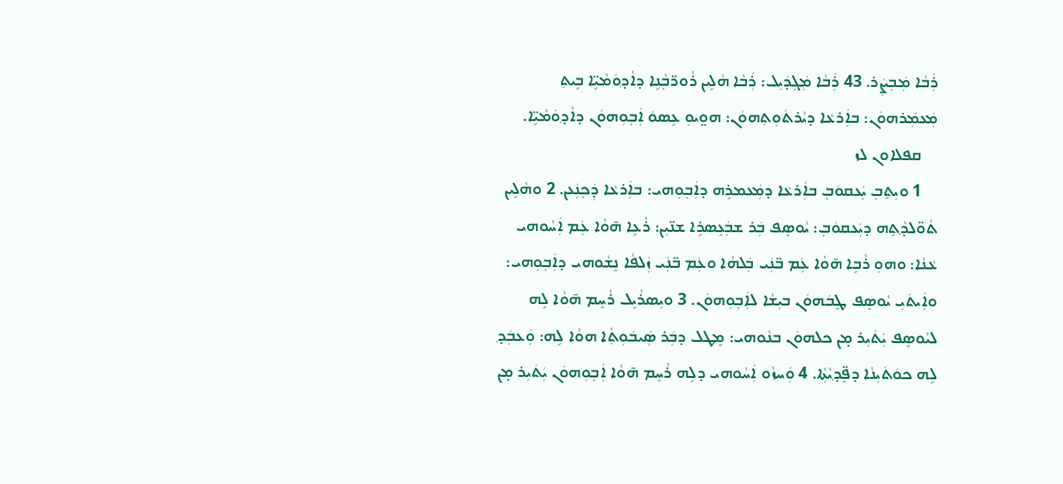ܪܲܒܵܐ ܡܲܒ݂ܨܲܪ. 43 ܪܲܒܵܐ ܡܲܓܼܕܿܝܼܠ: ܪܲܒܵܐ ܗܵܠܹܝܢ ܪܵܘܪ̈ܒ݂ܵܢܹܐ ܕܐܵܕ݂ܘܿܡܵܝܹ̈ܐ ܒܹܝܬܼ ܡܲܥܡܲܪܗܘܿܢ: ܒܐܲܪܥܵܐ ܕܝܵܪܬܿܘܼܬܼܗܘܿܢ: ܗܘ̤ܝܘܼ ܥܹܣܘܿ ܐܲܒ݂ܘܼܗܘܿܢ ܕܐܵܕ݂ܘܿܡܵܝܹ̈ܐ.
    ܩܦܠܐܘܢ ܠܙ
    1 ܘܝܼܬܸܒ݂ ܝܲܥܩܘܿܒ݂ ܒܐܲܪܥܵܐ ܕܡܲܥܡܪܹܗ ܕܐܲܒ݂ܘܼܗܝ: ܒܐܲܪܥܵܐ ܕܲܟ݂ܢܲܥܢ. 2 ܘܗܵܠܹܝܢ ܬܵܘ̈ܠܕ݂ܵܬܹܗ ܕܝܲܥܩܘܿܒ݂: ܝܵܘܣܸܦ ܒܲܪ ܫܒܲܥܸܣܪܹܐ ܫܢ̈ܝܼܢ: ܪܵܥܹܐ ܗ̄ܘܵܐ ܥܲܡ ܐܲܚܵܘܗܝ ܥܵܢܵܐ: ܘܗܘܼ ܪܵܒܹܐ ܗ̄ܘܵܐ ܥܲܡ ܒ̈ܢܲܝ ܒܲܠܗܵܐ ܘܥܲܡ ܒ̈ܢܲܝ ܙܲܠܦܵܐ ܢܸܫܵܘܗܝ ܕܐܲܒ݂ܘܼܗܝ: ܘܐܲܝܬܿܝܼ ܝܵܘܣܸܦ ܛܸܒܿܗܘܿܢ ܒܝܼܫܵܐ ܠܐܲܒ݂ܘܼܗܘܿܢ. 3 ܘܝܼܣܪܵܝܹܠ ܪܵܚܸܡ ܗ̄ܘܵܐ ܠܹܗ ܠܝܵܘܣܸܦ ܝܲܬܿܝܼܪ ܡ̣ܢ ܟܠܗܘܿܢ ܒܢܵܘܗܝ: ܡܸܛܠ ܕܒܲܪ ܣܲܝܒܿܘܼܬܼܵܐ ܗܘܵܐ ܠܹܗ: ܘܲܥܒܲܕ݂ ܠܹܗ ܟܘܿܬܿܝܼܢܵܐ ܕܦܸ̈ܕ݂ܝܵܬܼܵܐ. 4 ܘܲܚܙܵܘ ܐܲܚܵܘܗܝ ܕܠܹܗ ܪܵܚܸܡ ܗ̄ܘܵܐ ܐܲܒ݂ܘܼܗܘܿܢ ܝܲܬܿܝܼܪ ܡ̣ܢ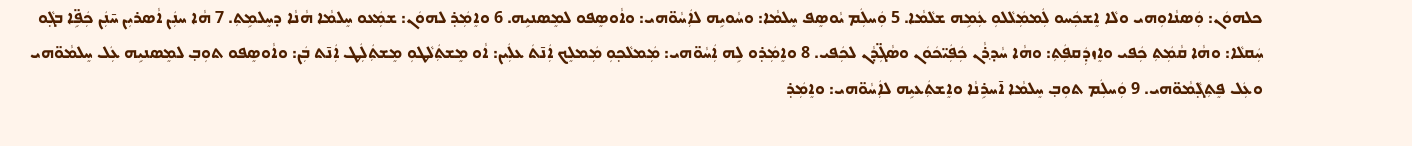ܟܠܗܘܿܢ: ܘܲܣܢܵܐܘܼܗܝ ܘܠܵܐ ܐܸܫܟܲܚܘ ܠܲܡܡܲܠܵܠܘܼ ܥܲܡܹܗ ܫܠܵܡܵܐ. 5 ܘܲܚܠܲܡ ܝܵܘܣܸܦ ܚܸܠܡܵܐ: ܘܚܵܘܝܹܗ ܠܐܲܚܵܘ̈ܗܝ: ܘܐܵܘܣܸܦܘ ܠܡܸܣܢܝܹܗ. 6 ܘܐܸܡܲܪ݂ ܠܗܘܿܢ: ܫܡܲܥܘ ܚܸܠܡܵܐ ܗܵܢܵܐ ܕܚܸܠܡܹܬܼ. 7 ܗܵܐ ܚܢܲܢ ܐܵܣܪܝܼܢ ܚ̄ܢܲܢ ܟܲܦܹ̈ܐ ܒܓ݂ܵܘ ܚܲܩܠܵܐ: ܘܗܵܐ ܩܵܡܲܬܼ ܟܲܦܝ ܘܐܸܙܕܲܩܦܲܬܼ: ܘܗܵܐ ܚܵܕ݂ܪܵܢ ܟܲܦܲܝ̈ܟܿܘܿܢ ܘܣܵܓܼ̈ܕܵܢ ܠܟܲܦܝ. 8 ܘܐܸܡܲܪ݂ܘ ܠܹܗ ܐܲܚܵܘ̈ܗܝ: ܡܲܡܠܵܟ݂ܘܼ ܡܲܡܠܸܟ ܐܲܢ̄ܬܿ ܥܠܲܝܢ: ܐܵܘ ܡܸܫܬܲܠܵܛܘܼ ܡܸܫܬܲܠܲܛ ܐܲܢ̄ܬ ܒܲܢ: ܘܐܵܘܣܸܦܘ ܬܘܼܒ݂ ܠܡܸܣܢܝܹܗ ܥܲܠ ܚܸܠܡܵܘ̈ܗܝ ܘܥܲܠ ܦܸܬܼܓ݂ܵܡܵܘ̈ܗܝ. 9 ܘܲܚܠܲܡ ܬܘܼܒ݂ ܚܸܠܡܵܐ ܐ̄ܚܪܹܢܵܐ ܘܐܸܫܬܲܥܝܹܗ ܠܐܲܚܵܘ̈ܗܝ: ܘܐܸܡܲܪ݂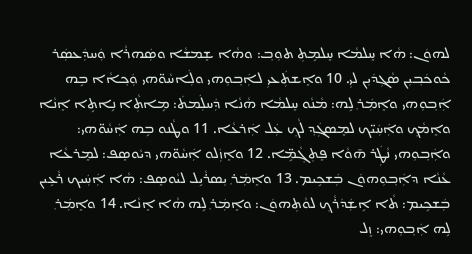ܠܗܘܿܢ: ܗܵܐ ܚܸܠܡܵܐ ܚܸܠܡܹܬܼ ܬܘܼܒ݂: ܘܗܵܐ ܫܸܡܫܵܐ ܘܣܲܗܪܵܐ ܘܲܚܕܲܥܣܲܪ ܟܵܘܟܿܒ݂ܝܼܢ ܣܵܓܼܕܿܝܼܢ ܠܝܼ. 10 ܘܐܸܫܬܲܥܝܼ ܠܐܲܒ݂ܘܼܗܝ ܘܠܲܐܚܵܘ̈ܗܝ ܘܲܟ݂ܐܵܐ ܒܹܗ ܐܲܒ݂ܘܼܗܝ ܘܐܸܡܲܪ݂ ܠܹܗ: ܡܵܢܵܘ ܚܸܠܡܵܐ ܗܵܢܵܐ ܕܲܚܠܲܡܬܿ: ܡܹܐܬܼܵܐ ܢܹܐܬܹܐ ܐܸܢܵܐ ܘܐܸܡܵܟ݂ ܘܐܲܚܲܝ̈ܟ ܠܡܸܣܓܲܕ݂ ܠܵܟ݂ ܥܲܠ ܐܲܪܥܵܐ. 11 ܘܛܵܢܘ ܒܹܗ ܐܲܚܵܘ̈ܗܝ: ܘܐܲܒ݂ܘܼܗܝ ܢܵܛܲܪ ܗ̄ܘܵܐ ܦܸܬܼܓ݂ܵܡܹ̈ܐ. 12 ܘܐܸܙܲܠܘ ܐܲܚܵܘ̈ܗܝ ܕܝܵܘܣܸܦ: ܠܡܸܪܥܵܐ ܥܵܢܵܐ ܕܐܲܒ݂ܘܼܗܘܿܢ ܒܲܫܟܹܝܡ. 13 ܘܐܸܡܲܪ݂ ܝܼܣܪܵܝܹܠ ܠܝܵܘܣܸܦ: ܗܵܐ ܐܲܚܲܝܟ ܪܵܥܹܝܢ ܒܲܫܟܹܝܡ: ܬܵܐ ܐܹܫܲܕܿܪܵܟ݂ ܠܘܵܬܼܗܘܿܢ: ܘܐܸܡܲܪ݂ ܠܹܗ ܗܵܐ ܐܸܢܵܐ. 14 ܘܐܸܡܲܪ݂ ܠܹܗ ܐܲܒ݂ܘܼܗܝ: ܙܸܠ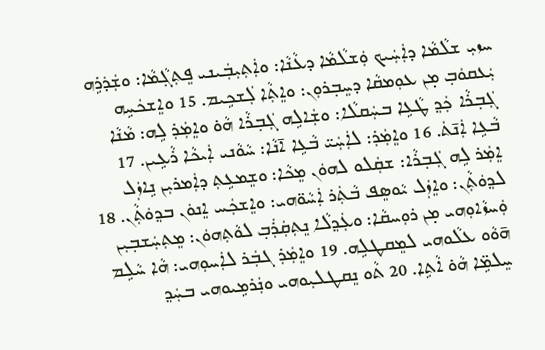ܚܙܝܼ ܫܠܵܡܵܐ ܕܐܲܚܲܝܟ ܘܲܫܠܵܡܵܐ ܕܥܵܢܵܐ: ܘܐܲܬܼܝܼܒܲܝܢܝ ܦܸܬܼܓ݂ܵܡܵܐ: ܘܫܲܕܿܪܹܗ ܝܲܥܩܘܿܒ݂ ܡ̣ܢ ܥܘܼܡܩܵܐ ܕܚܸܒ݂ܪܘܼܢ: ܘܐܸܬܼܵܐ ܠܲܫܟܹܝܡ. 15 ܘܐܸܫܟܿܚܹܗ ܓܲܒ݂ܪܵܐ ܟܲܕ݂ ܛܵܥܹܐ ܒܚܲܩܠܵܐ: ܘܫܲܐܠܹܗ ܓܲܒ݂ܪܵܐ ܗܵܘ̇ ܘܐܸܡܲܪ݂ ܠܹܗ: ܡܵܢܵܐ ܒܵܥܹܐ ܐܲܢ̄ܬܿ. 16 ܘܐܸܡܲܪ݂: ܠܐܲܚܲܝ̈ ܒܵܥܹܐ ܐ̄ܢܵܐ: ܚܵܘܵܢܝ ܐܲܝܟܵܐ ܪܵܥܹܝܢ. 17 ܐܸܡܲܪ ܠܹܗ ܓܲܒ݂ܪܵܐ: ܫܩܲܠܘ ܠܗܘܿܢ ܡܸܟܵܐ: ܘܫܸܡܥܹܬܼ ܕܐܲܡܪܝܼܢ ܢܹܐܙܲܠ ܠܕ݂ܘܿܬܼܵܢ: ܘܐܸܙܲܠ ܝܵܘܣܸܦ ܒܵܬܲܪ ܐܲܚܵܘ̈ܗܝ: ܘܐܸܫܟܲܚ ܐܸܢܘܿܢ ܒܕ݂ܘܿܬܼܵܢ. 18 ܘܲܚܙܵܐܘܼܗܝ ܡ̣ܢ ܪܘܼܚܩܵܐ: ܘܥܲܕ݂ܠܵܐ ܢܸܬܼܩܲܪܲܒ݂ ܠܘܵܬܼܗܘܿܢ: ܡܸܬܼܚܲܫܒ݂ܝܼܢ ܗ̄ܘܵܘ ܥܠܵܘܗܝ ܠܡܸܩܛܠܹܗ. 19 ܘܐܸܡܲܪ݂ ܓܒܲܪ ܠܐܲܚܘܼܗܝ: ܗܵܐ ܚܵܠܹܡ ܚܸܠܡܹ̈ܐ ܗܵܘ̇ ܐܵܬܹܐ. 20 ܬܵܘ ܢܸܩܛܠܝܼܘܗܝ ܘܢܲܪܡܹܝܘܗܝ ܒܚܲܕ݂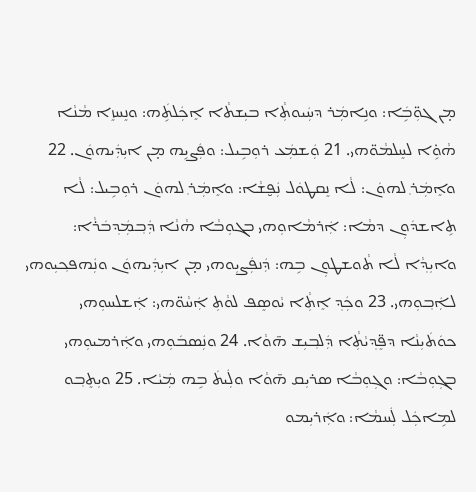ܡ̣ܢ ܓܘܼ̈ܒܹܿܐ: ܘܢܹܐܡܲܪ ܕܚܲܝܘܬܼܵܐ ܒܝܼܫܬܵܐ ܐܸܟܲܠܬܹܿܗ: ܘܢܸܚܙܸܐ ܡܵܢܵܐ ܗܵܘܹ̇ܐ ܠܚܸܠܡܵܘ̈ܗܝ. 21 ܘܲܫܡܲܥ ܪܘܼܒܹܝܠ: ܘܦܲܨܝܹܗ ܡ̣ܢ ܐܝܼܕܲܝܗܘܿܢ. 22 ܘܐܸܡܲܪ݂ ܠܗܘܿܢ: ܠܵܐ ܢܸܩܛܘܿܠ ܢܲܦ̮ܫܵܐ: ܘܐܸܡܲܪ݂ ܠܗܘܿܢ ܪܘܼܒܹܝܠ: ܠܵܐ ܬܹܐܫܕܿܘܼܢ ܕܡܵܐ: ܐܲܪܡܵܐܘܼܗܝ ܒܓܘܼܒܵܐ ܗܵܢܵܐ ܕܲܒ݂ܡܲܕ݂ܒܿܪܵܐ: ܘܐܝܼܕ݂ܵܐ ܠܵܐ ܬܵܘܫܛܘܼܢ ܒܹܗ: ܕܲܢܦܲܨܝܼܘܗܝ ܡ̣ܢ ܐܝܼܕܲܝܗܘܿܢ ܘܢܲܗܦܟ݂ܝܼܘܗܝ ܠܐܲܒ݂ܘܼܗܝ. 23 ܘܟܲܕ݂ ܐܸܬܼܵܐ ܝܵܘܣܸܦ ܠܘܵܬܼ ܐܲܚܵܘ̈ܗܝ: ܐܲܫܠܚܘܼܗܝ ܟܘܿܬܿܝܼܢܵܐ ܕܦܸ̈ܕ݂ܝܵܬܼܵܐ ܕܲܠܒ݂ܝܼܫ ܗ̄ܘܵܐ. 24 ܘܢܲܣܒܿܘܼܗܝ ܘܐܲܪܡܝܘܼܗܝ ܒܓܼܘܼܒܵܐ: ܘܓܼܘܼܒܵܐ ܣܪܝܼܩ ܗ̄ܘܵܐ ܘܠܲܝܬܿ ܒܹܗ ܡܲܝܵܐ. 25 ܘܝܼܬܸܒ݂ܘ ܠܡܹܐܟܲܠ ܠܲܚܡܵܐ: ܘܐܲܪܝܼܡܘ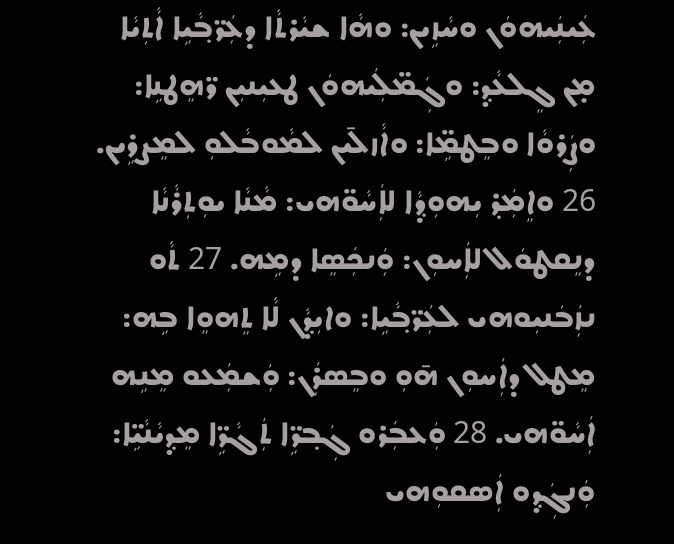ܥܲܝܢܲܝܗܘܿܢ ܘܚܵܙܹܝܢ: ܘܗܵܐ ܫܝܵܪܬܵܐ ܕܥܲܪ̈ܒ݂ܵܝܹܐ ܐܵܬܼܝܵܐ ܡ̣ܢ ܓܸܠܥܵܕ݂: ܘܓܲܡ̈ܠܲܝܗܘܿܢ ܛܥܝܼܢܝܼܢ ܪ̈ܗܸܛܢܹܐ: ܘܨܲܪܘܵܐ ܘܒܸܛܡܹ̈ܐ: ܘܐܵܙܠ̄ܝܢ ܠܡܵܘܒܵܠܘܼ ܠܡܸܨܪܹܝܢ. 26 ܘܐܸܡܲܪ݂ ܝܼܗܘܼܕ݂ܵܐ ܠܐܲܚܵܘ̈ܗܝ: ܡܵܢܵܐ ܝܘܼܬܼܪܵܢܵܐ ܕܢܸܩܛܘܿܠ ܠܐܲܚܘܼܢ: ܘܲܢܟܲܣܸܐ ܕܡܹܗ. 27 ܬܵܘ ܢܙܲܒܿܢܝܼܘܗܝ ܠܥܲܪ̈ܒ݂ܵܝܹܐ: ܘܐܝܼܕ݂ܵܢ ܠܵܐ ܬܸܗܘܸܐ ܒܹܗ: ܡܸܛܠ ܕܐܲܚܘܼܢ ܗ̄ܘܼ ܘܒܸܣܪܲܢ: ܘܲܫܡܲܥܘ ܡܸܢܹܗ ܐܲܚܵܘ̈ܗܝ. 28 ܘܲܥܒܲܪܘ ܓܲܒ݂ܪܹ̈ܐ ܬܲܓܵܪܹ̈ܐ ܡܸܕ݂ܝܵܢܵܝܹ̈ܐ: ܘܲܢܓܲܕ݂ܘ ܐܲܣܩܘܼܗܝ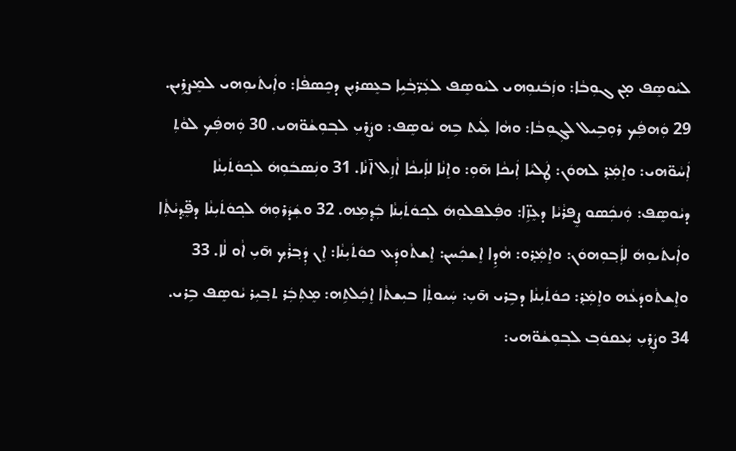ܠܝܵܘܣܸܦ ܡ̣ܢ ܓܘܼܒܵܐ: ܘܙܲܒܿܢܘܼܗܝ ܠܝܵܘܣܸܦ ܠܥܲܪ̈ܒ݂ܵܝܹܐ ܒܥܸܣܪܝܼܢ ܕܟܸܣܦܵܐ: ܘܐܲܝܬܿܝܘܼܗܝ ܠܡܸܨܪܹܝܢ. 29 ܘܲܗܦܲܟ ܪܘܼܒܹܝܠ ܠܓܼܘܼܒܵܐ: ܘܗܵܐ ܠܲܝܬ ܒܹܗ ܝܵܘܣܸܦ: ܘܨܲܪܝܼ ܠܒ݂ܘܼܫܵܘ̈ܗܝ. 30 ܘܲܗܦܲܟ ܠܘܵܬܼ ܐܲܚܵܘ̈ܗܝ: ܘܐܸܡܲܪ݂ ܠܗܘܿܢ: ܛܲܠܝܵܐ ܐܲܝܟܵܐ ܗ̄ܘܼ: ܘܐܸܢܵܐ ܠܐܲܝܟܵܐ ܐܵܙܹܠ ܐ̄ܢܵܐ. 31 ܘܢܲܣܒܿܘܼܗܿ ܠܟ݂ܘܿܬܿܝܼܢܵܐ ܕܝܵܘܣܸܦ: ܘܲܢܟܲܣܘ ܨܸܦܪܵܝܵܐ ܕܥܸܙܹ̈ܐ: ܘܦܲܠܦܠܘܼܗܿ ܠܟ݂ܘܿܬܿܝܼܢܵܐ ܒܲܕ݂ܡܹܗ. 32 ܘܫܲܕܿܪܘܼܗܿ ܠܟ݂ܘܿܬܿܝܼܢܵܐ ܕܦܸ̈ܕ݂ܝܵܬܼܵܐ ܘܐܲܝܬܿܝܘܼܗܿ ܠܐܲܒ݂ܘܼܗܘܿܢ: ܘܐܸܡܲܪ݂ܘ: ܗܵܕܹܐ ܐܸܫܟܲܚܢ: ܐܸܫܬܵܘܕܲܥ ܟܘܿܬܿܝܼܢܵܐ: ܐܸܢ ܕܲܒ݂ܪܵܟ݂ ܗ̄ܝܼ ܐܵܘ ܠܵܐ. 33 ܘܐܸܫܬܵܘܕܿܥܵܗ ܘܐܸܡܲܪ݂: ܟܘܿܬܿܝܼܢܵܐ ܕܒܹܪܝ ܗ̄ܝܼ: ܚܲܝܘܬܼܵܐ ܒܝܼܫܬܵܐ ܐܸܟܲܠܬܹܗ: ܡܸܬܼܒܲܪ ܬܒ݂ܝܼܪ ܝܵܘܣܸܦ ܒܹܪܝ. 34 ܘܨܲܪܝܼ ܝܲܥܩܘܿܒ݂ ܠܒ݂ܘܼܫܵܘ̈ܗܝ: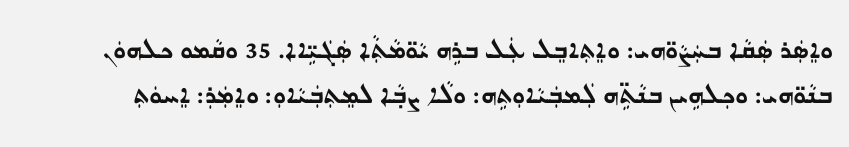ܘܐܸܣܲܪ ܣܲܩܵܐ ܒܚܲܨܵܘ̈ܗܝ: ܘܐܸܬܼܐܒܸܠ ܥܲܠ ܒܪܹܗ ܝܵܘ̈ܡܵܬܼܵܐ ܣܲܓܿܝܹ̈ܐܐ. 35 ܘܩܵܡܘ ܟܠܗܘܿܢ ܒܢܵܘ̈ܗܝ: ܘܟ݂ܠܗܹܝܢ ܒܢܵܬܹ̈ܗ ܠܲܡܒܲܝܵܐܘܼܬܹܗ: ܘܠܵܐ ܨܒ݂ܵܐ ܠܡܸܬܼܒܲܝܵܐܘܼ: ܘܐܸܡܲܪ݂: ܐܸܚܘܿܬܼ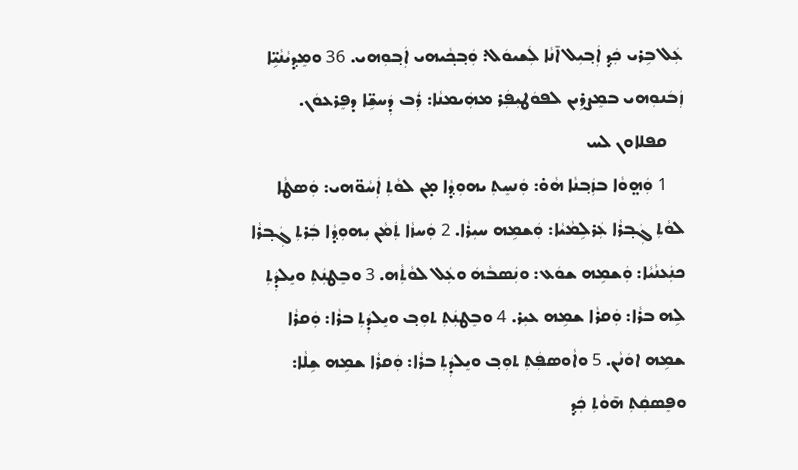ܥܲܠ ܒܹܪܝ ܟܲܕ݂ ܐܲܒ݂ܝܼܠ ܐ̄ܢܵܐ ܠܲܫܝܘܿܠ: ܘܲܒ݂ܟ݂ܵܝܗܝ ܐܲܒ݂ܘܼܗܝ. 36 ܘܡܸܕ݂ܝܵܢܵܝܹ̈ܐ ܙܲܒܿܢܘܼܗܝ ܒܡܸܨܪܹܝܢ ܠܦܘܿܛܝܼܦܲܪ ܡܗܲܝܡܢܵܐ: ܪܲܒ ܕܲܚܫܹ̈ܐ ܕܦܸܪܥܘܿܢ.
    ܩܦܠܐܘܢ ܠܚ
    1 ܘܲܗ̤ܘܵܐ ܒܙܲܒ݂ܢܵܐ ܗܵܘ̇: ܘܲܢܚܸܬܼ ܝܗܘܼܕ݂ܵܐ ܡ̣ܢ ܠܘܵܬܼ ܐܲܚܵܘ̈ܗܝ: ܘܲܣܛܵܐ ܠܘܵܬܼ ܓܲܒ݂ܪܵܐ ܥܲܪܠܹܡܵܝܵܐ: ܘܲܫܡܹܗ ܚܝܼܪܵܐ. 2 ܘܲܚܙܵܐ ܬܲܡܵܢ ܝܼܗܘܼܕ݂ܵܐ ܒܲܪܬܼ ܓܲܒ݂ܪܵܐ ܟܢܲܥܢܵܝܵܐ: ܘܲܫܡܹܗ ܫܘܿܥ: ܘܢܲܣܒܵܗܿ ܘܥܲܠ ܠܘܵܬܼܵܗ. 3 ܘܒܸܛܢܲܬܼ ܘܝܸܠܕܲܬܼ ܠܹܗ ܒܪܵܐ: ܘܲܩܪܵܐ ܫܡܹܗ ܥܝܼܪ. 4 ܘܒܸܛܢܲܬܼ ܬܘܼܒ݂ ܘܝܸܠܕܲܬܼ ܒܪܵܐ: ܘܲܩܪܵܐ ܫܡܹܗ ܐܘܿܢܵܢ. 5 ܘܐܵܘܣܦܲܬܼ ܬܘܼܒ݂ ܘܝܸܠܕܲܬܼ ܒܪܵܐ: ܘܲܩܪܵܐ ܫܡܹܗ ܫܹܠܵܐ: ܘܦܸܣܩܲܬܼ ܗ̄ܘܵܬܼ ܟܲܕ݂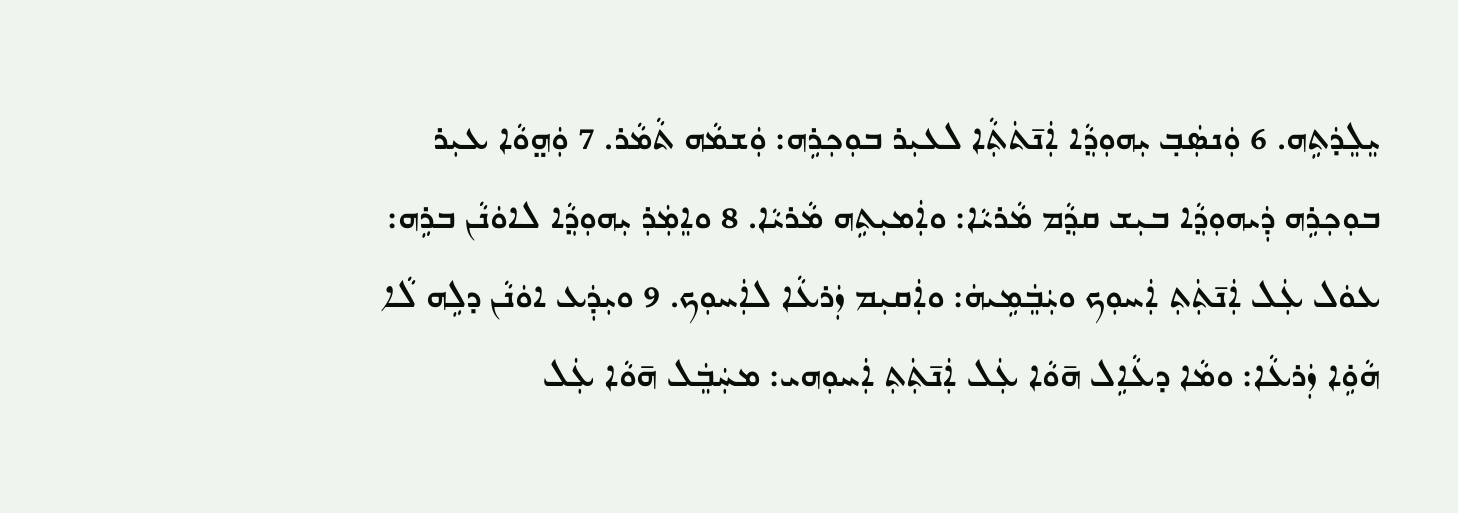ܝܸܠܸܕܿܬܹܗ. 6 ܘܲܢܣܲܒ݂ ܝܼܗܘܼܕ݂ܵܐ ܐܲܢ̄ܬܿܬܼܵܐ ܠܥܝܼܪ ܒܘܼܟ݂ܪܹܗ: ܘܲܫܡܵܗ ܬܵܡܵܪ. 7 ܘܲܗ̤ܘܵܐ ܥܝܼܪ ܒܘܼܟ݂ܪܹܗ ܕܲܝܗܘܼܕ݂ܵܐ ܒܝܼܫ ܩܕ݂ܵܡ ܡܵܪܝܵܐ: ܘܐܲܡܝܼܬܹܗ ܡܵܪܝܵܐ. 8 ܘܐܸܡܲܪ݂ ܝܼܗܘܼܕ݂ܵܐ ܠܐܘܿܢܵܢ ܒܪܹܗ: ܥܘܿܠ ܥܲܠ ܐܲܢ̄ܬܲܬܼ ܐܲܚܘܼܟ ܘܝܲܒܸܿܡܹܝܗܿ: ܘܐܲܩܝܼܡ ܙܲܪܥܵܐ ܠܐܲܚܘܼܟ. 9 ܘܝܼܕܲܥ ܐܘܿܢܵܢ ܕܠܹܗ ܠܵܐ ܗܵܘܹ̇ܐ ܙܲܪܥܵܐ: ܘܡܵܐ ܕܥܵܐܹܠ ܗ̄ܘܵܐ ܥܲܠ ܐܲܢ̄ܬܲܬܼ ܐܲܚܘܼܗܝ: ܡܚܲܒܸܿܠ ܗ̄ܘܵܐ ܥܲܠ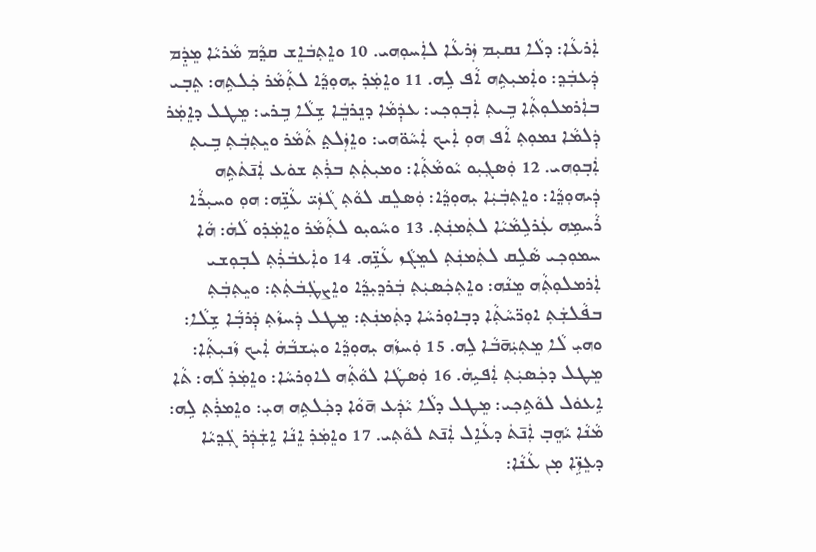ܐܲܪܥܵܐ: ܕܠܵܐ ܢܩܝܼܡ ܙܲܪܥܵܐ ܠܐܲܚܘܼܗܝ. 10 ܘܐܸܬܼܒܿܐܸܫ ܩܕ݂ܵܡ ܡܵܪܝܵܐ ܡܸܕܸܿܡ ܕܲܥܒܲܕ݂: ܘܐܲܡܝܼܬܹܗ ܐܵܦ ܠܹܗ. 11 ܘܐܸܡܲܪ݂ ܝܼܗܘܼܕ݂ܵܐ ܠܬܼܵܡܵܪ ܟܲܠܬܹܗ: ܬܸܒ݂ܝ ܒܐܲܪܡܠܘܼܬܼܵܐ ܒܹܝܬܼ ܐܲܒ݂ܘܼܟ݂ܝ: ܥܕܲܡܵܐ ܕܢܸܪܒܸܿܐ ܫܹܠܵܐ ܒܹܪܝ: ܡܸܛܠ ܕܐܸܡܲܪ ܕܲܠܡܵܐ ܢܡܘܼܬܼ ܐܵܦ ܗܘܼ ܐܲܝܟ ܐܲܚܵܘ̈ܗܝ: ܘܐܸܙܲܠܬ̤ ܬܵܡܵܪ ܘܝܸܬܼܒܲܬܼ ܒܹܝܬܼ ܐܲܒ݂ܘܼܗܝ. 12 ܘܲܣܓܼܝܼܘ ܝܵܘܡܵܬܼܵܐ: ܘܡܝܼܬܲܬܼ ܒܪܲܬܼ ܫܘܿܥ ܐܲܢ̄ܬܿܬܹܗ ܕܲܝܗܘܼܕ݂ܵܐ: ܘܐܸܬܼܒܲܝܲܐ ܝܼܗܘܼܕ݂ܵܐ: ܘܲܣܠܸܩ ܠܘܵܬܼ ܓܵܙܲܝ̈ ܥܵܢܹ̈ܗ: ܗܘܼ ܘܚܝܼܪܵܐ ܪܵܚܡܹܗ ܥܲܪܠܹܡܵܝܵܐ ܠܬܲܡܢܲܬܼ. 13 ܘܚܵܘܝܼܘ ܠܬܼܵܡܵܪ ܘܐܸܡܲܪ݂ܘ ܠܵܗܿ: ܗܵܐ ܚܡܘܼܟ݂ܝ ܣܵܠܹܩ ܠܬܲܡܢܲܬܼ ܠܡܸܓܵܙ ܥܵܢܹ̈ܗ. 14 ܘܐܲܥܒܿܪܲܬܼ ܠܒ݂ܘܼܫܝ ܐܲܪܡܠܘܼܬܼܵܗ ܡܸܢܵܗ: ܘܐܸܬܼܟܲܣܝܲܬܼ ܒܲܪܕ݂ܝܼܕ݂ܵܐ ܘܐܸܨܛܲܒܿܬܲܬܼ: ܘܝܸܬܼܒܲܬܼ ܒܦܵܠܫܲܬܼ ܐܘܼܪ̈ܚܵܬܼܵܐ ܕܒ݂ܐܘܼܪܚܵܐ ܕܬܲܡܢܲܬܼ: ܡܸܛܠ ܕܲܚܙܵܬܼ ܕܲܪܒ݂ܵܐ ܫܹܠܵܐ: ܘܗܝܼ ܠܵܐ ܡܸܬܼܝܲܗ̄ܒܵܐ ܠܹܗ. 15 ܘܲܚܙܵܗ ܝܼܗܘܼܕ݂ܵܐ ܘܚܲܫܒܵܗܿ ܐܲܝܟ ܙܵܢܝܼܬܼܵܐ: ܡܸܛܠ ܕܟܲܣܝܲܬܼ ܐܲܦܝܹܗܿ. 16 ܘܲܣܛܵܐ ܠܘܵܬܼܵܗ ܠܐܘܼܪܚܵܐ: ܘܐܸܡܲܪ݂ ܠܵܗ: ܬܵܐ ܐܹܥܘܿܠ ܠܘܵܬܹܟ݂ܝ: ܡܸܛܠ ܕܠܵܐ ܝܵܕܲܥ ܗ̄ܘܵܐ ܕܟܲܠܬܹܗ ܗܝܼ: ܘܐܸܡܪܲܬܼ ܠܹܗ: ܡܵܢܵܐ ܝܵܗܸܒ݂ ܐܲܢ̄ܬܿ ܕܥܵܐܹܠ ܐܲܢ̄ܬ ܠܘܵܬܼܝ. 17 ܘܐܸܡܲܪ݂ ܐܸܢܵܐ ܐܹܫܲܕܲܪ ܓܲܕ݂ܝܵܐ ܕܥܸܙܹ̈ܐ ܡ̣ܢ ܥܵܢܵܐ: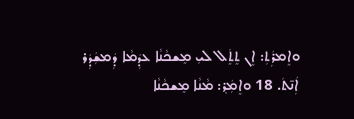ܘܐܸܡܪܲܬܼ: ܐܸܢ ܬܸܬܸܿܠ ܠܝܼ ܡܸܫܟܵܢܵܐ ܥܕܲܡܵܐ ܕܲܡܫܲܕܲܪ ܐܲܢ̄ܬܿ. 18 ܘܐܸܡܲܪ݂: ܡܵܢܵܐ ܡܸܫܟܵܢܵܐ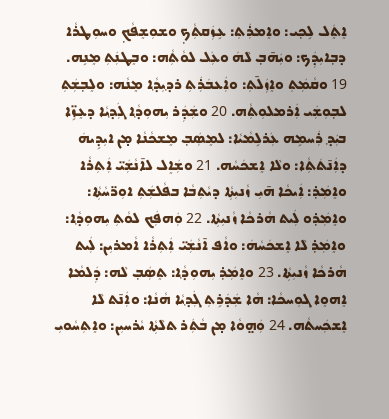ܐܸܬܸܿܠ ܠܹܟ݂ܝ: ܘܐܸܡܪܲܬܼ: ܥܹܙܲܩܬܼܵܟ݂ ܘܫܘܼܫܸܦܵܟ݂ ܘܚܘܼܛܪܵܐ ܕܒ݂ܐܝܼܕܲܟ: ܘܝܲܗ̄ܒ݂ ܠܵܗܿ ܘܥܲܠ ܠܘܵܬܼܵܗ: ܘܒܸܛܢܲܬܼ ܡܸܢܹܗ. 19 ܘܩܵܡܲܬܼ ܘܐܸܙܲܠ̄ܬܼ: ܘܐܲܥܒܿܪܲܬܼ ܪܕ݂ܝܼܕ݂ܵܐ ܡܸܢܵܗ: ܘܠܸܒ݂ܫܲܬܼ ܠܒ݂ܘܼܫܲܝ ܐܲܪܡܠܘܼܬܼܵܗ. 20 ܘܫܲܕܲܪ ܝܼܗܘܼܕ݂ܵܐ ܓܲܕ݂ܝܵܐ ܕܥܸܙܹ̈ܐ ܒܝܲܕ݂ ܪܲܚܡܹܗ ܥܲܪܠܹܡܵܝܵܐ: ܠܡܸܣܲܒ݂ ܡܸܫܟܵܢܵܐ ܡ̣ܢ ܐܝܼܕܹܝܗܿ ܕܐܲܢ̄ܬܿܬܼܵܐ: ܘܠܵܐ ܐܸܫܟܿܚܵܗ. 21 ܘܫܲܐܸܠ ܠܐ̄ܢܵܫܲܝ̈ ܐܲܬܼܪܵܐ ܘܐܸܡܲܪ݂: ܐܲܝܟܵܐ ܗ̄ܝܼ ܙܵܢܝܼܬܼܵܐ ܕܝܵܬܼܒܵܐ ܒܦܵܠܫܲܬܼ ܐܘܼܪ̈ܚܵܬܼܵܐ: ܘܐܸܡܲܪ݂ܘ ܠܲܝܬ ܗܵܪܟܵܐ ܙܵܢܝܼܬܼܵܐ. 22 ܘܲܗܦܲܟ ܠܘܵܬܼ ܝܼܗܘܼܕ݂ܵܐ: ܘܐܸܡܲܪ݂ ܠܵܐ ܐܸܫܟܿܚܵܗܿ: ܘܐܵܦ ܐ̄ܢܵܫܲܝ̈ ܐܲܬܼܪܵܐ ܐܵܡܪܝܼܢ: ܠܲܝܬ ܗܵܪܟܵܐ ܙܵܢܝܼܬܼܵܐ. 23 ܘܐܸܡܲܪ݂ ܝܼܗܘܼܕ݂ܵܐ: ܬܸܣܲܒ݂ ܠܵܗ: ܕܲܠܡܵܐ ܐܸܗܘܸܐ ܓܘܼܚܟܵܐ: ܗܵܐ ܫܲܕܿܪܹܬܼ ܓܲܕ݂ܝܵܐ ܗܵܢܵܐ: ܘܐܲܢ̄ܬ ܠܵܐ ܐܸܫܟܲܚܬܵܗ. 24 ܘܲܗ̤ܘܵܐ ܡ̣ܢ ܒܵܬܲܪ ܬܠܵܬܼܵܐ ܝܵܪܚܝܼܢ: ܘܐܸܬܼܚܵܘܝܼ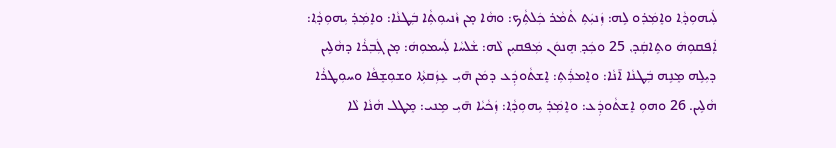ܠܲܝܗܘܼܕ݂ܵܐ ܘܐܸܡܲܪ݂ܘ ܠܹܗ: ܙܲܢܝܲܬܼ ܬܵܡܵܪ ܟܲܠܬܼܵܟ: ܘܗܵܐ ܡ̣ܢ ܙܵܢܝܘܼܬܼܵܐ ܒܲܛܢܵܐ: ܘܐܸܡܲܪ݂ ܝܼܗܘܼܕ݂ܵܐ: ܐܲܦܩܘܼܗܿ ܘܬܹܐܩܲܕ݂. 25 ܘܟܲܕ݂ ܗܸܢܘܿܢ ܡܲܦܩܝܼܢ ܠܵܗ: ܫܵܠܚܵܐ ܠܲܚܡܘܼܗܿ: ܡ̣ܢ ܓܲܒ݂ܪܵܐ ܕܗܵܠܹܝܢ ܕܝܼܠܹܗ ܡܸܢܹܗ ܒܲܛܢܵܐ ܐ̄ܢܵܐ: ܘܐܸܡܪܲܬܼ: ܐܸܫܬܵܘܕܲܥ ܕܡܿܢ ܗ̄ܝܼ ܥܹܙܲܩܬܼܵܐ ܘܫܘܼܫܸܦܵܐ ܘܚܘܼܛܪܵܐ ܗܵܠܹܝܢ. 26 ܘܗܘܼ ܐܸܫܬܵܘܕܲܥ: ܘܐܸܡܲܪ݂ ܝܼܗܘܼܕ݂ܵܐ: ܙܲܟܵܝܵܐ ܗ̄ܝܼ ܡܹܢܝ: ܡܸܛܠ ܗܵܢܵܐ ܠܵܐ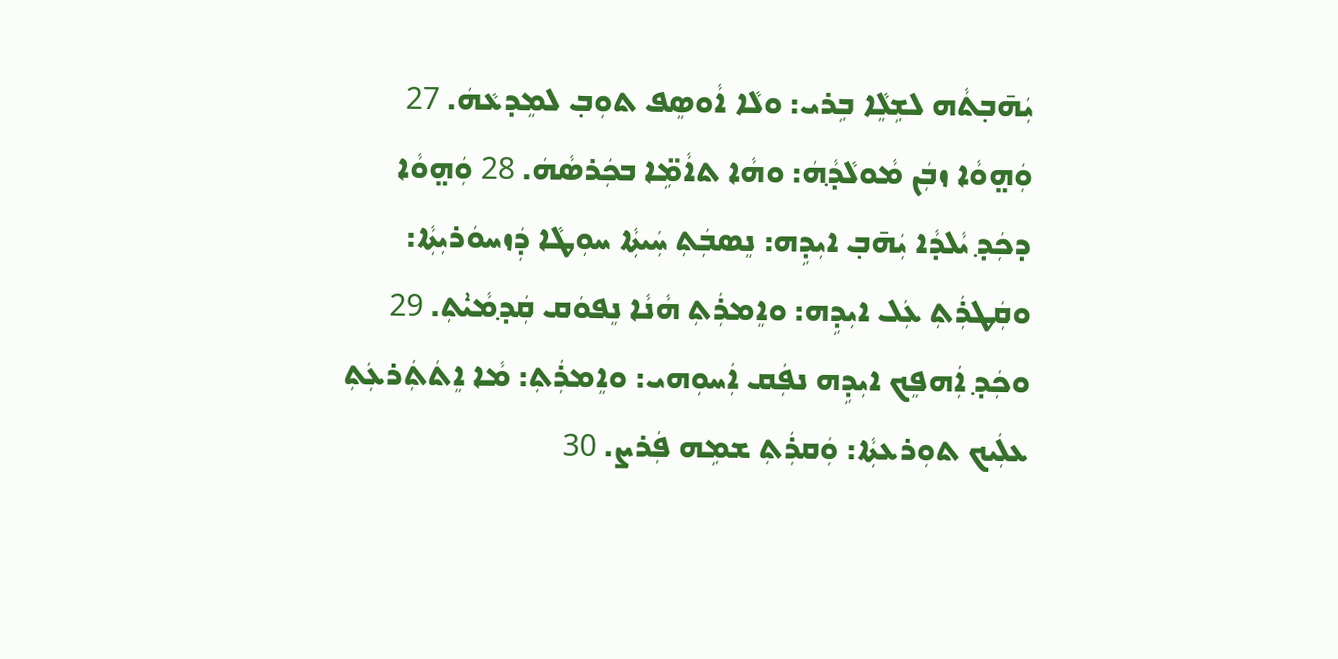ܝܲܗ̄ܒ݂ܬܵܗ ܠܫܹܠܸܵܐ ܒܹܪܝ: ܘܠܵܐ ܐܵܘܣܸܦ ܬܘܼܒ݂ ܠܡܸܕܥܵܗܿ. 27 ܘܲܗ̤ܘܵܐ ܙܒܲܢ ܡܵܘܠܵܕ݂ܵܗܿ: ܘܗܵܐ ܬܐܵܡܹ̈ܐ ܒܟܲܪܣܵܗܿ. 28 ܘܲܗ̤ܘܵܐ ܕܟܲܕ݂ ܝܵܠܕܵܐ ܝܲܗ̄ܒ݂ ܐܝܼܕܹܗ: ܢܸܣܒܲܬܼ ܚܲܝܬܼܵܐ ܚܘܼܛܵܐ ܕܲܙܚܘܿܪܝܼܬܼܵܐ: ܘܩܲܛܪܲܬܼ ܥܲܠ ܐܝܼܕܹܗ: ܘܐܸܡܪܲܬܼ ܗܵܢܵܐ ܢܸܦܘܿܩ ܩܲܕ݂ܡܵܝܑܬܼ. 29 ܘܟܲܕ݂ ܐܲܗܦܸܟ ܐܝܼܕܹܗ ܢܦܲܩ ܐܲܚܘܼܗܝ: ܘܐܸܡܪܲܬܼ: ܡܵܐ ܐܸܬܿܬܲܪܥܲܬܼ ܥܠܲܝܟ ܬܘܼܪܥܬܼܵܐ: ܘܲܩܪܲܬܼ ܫܡܹܗ ܦܲܪܨ. 30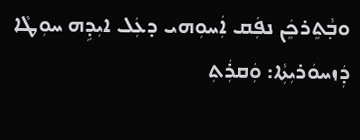ܘܒ݂ܵܬܸܪܟܸܿܢ ܢܦܲܩ ܐܲܚܘܼܗܝ ܕܥܲܠ ܐܝܼܕܹܗ ܚܘܼܛܵܐ ܕܲܙܚܘܿܪܝܼܬܼܵܐ: ܘܲܩܪܲܬܼ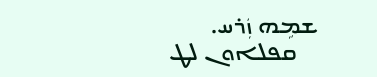ܫܡܹܗ ܙܲܪܚ.
    ܩܦܠܐܘܢ ܠܛ